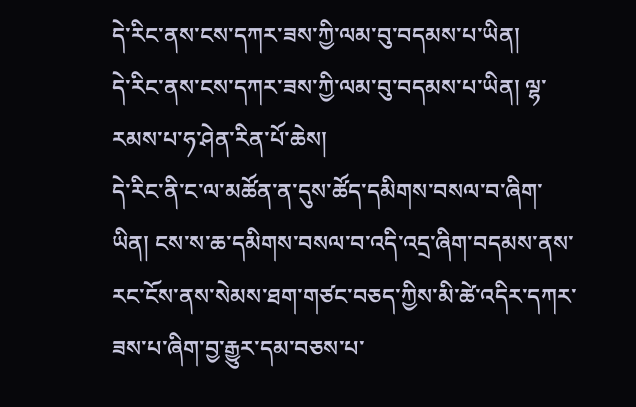དེ་རིང་ནས་ངས་དཀར་ཟས་ཀྱི་ལམ་བུ་བདམས་པ་ཡིན།
དེ་རིང་ནས་ངས་དཀར་ཟས་ཀྱི་ལམ་བུ་བདམས་པ་ཡིན། ལྷ་རམས་པ་ཧ་ཤེན་རིན་པོ་ཆེས།
དེ་རིང་ནི་ང་ལ་མཚོན་ན་དུས་ཚོད་དམིགས་བསལ་བ་ཞིག་ཡིན། ངས་ས་ཆ་དམིགས་བསལ་བ་འདི་འདྲ་ཞིག་བདམས་ནས་རང་ངོས་ནས་སེམས་ཐག་གཙང་བཅད་ཀྱིས་མི་ཚེ་འདིར་དཀར་ཟས་པ་ཞིག་བྱ་རྒྱུར་དམ་བཅས་པ་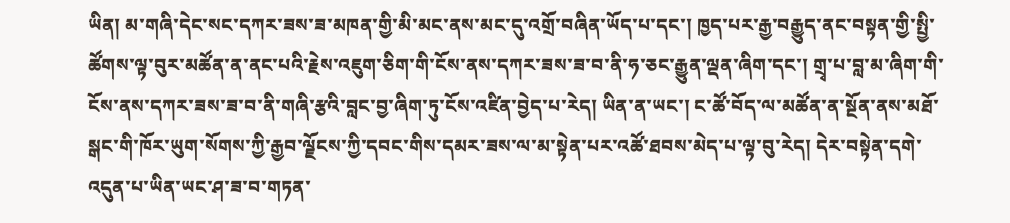ཡིན། མ་གཞི་དེང་སང་དཀར་ཟས་ཟ་མཁན་གྱི་མི་མང་ནས་མང་དུ་འགྲོ་བཞིན་ཡོད་པ་དང་། ཁྱད་པར་རྒྱ་བརྒྱུད་ནང་བསྟན་གྱི་སྤྱི་ཚོགས་ལྟ་བུར་མཚོན་ན་ནང་པའི་རྗེས་འཇུག་ཅིག་གི་ངོས་ནས་དཀར་ཟས་ཟ་བ་ནི་ཧ་ཅང་རྒྱུན་ལྡན་ཞིག་དང་། གྲྭ་པ་བླ་མ་ཞིག་གི་ངོས་ནས་དཀར་ཟས་ཟ་བ་ནི་གཞི་རྩའི་བླང་བྱ་ཞིག་ཏུ་ངོས་འཛིན་བྱེད་པ་རེད། ཡིན་ན་ཡང་། ང་ཚོ་བོད་ལ་མཚོན་ན་སྔོན་ནས་མཐོ་སྒང་གི་ཁོར་ཡུག་སོགས་ཀྱི་རྒྱབ་ལྗོངས་ཀྱི་དབང་གིས་དམར་ཟས་ལ་མ་སྟེན་པར་འཚོ་ཐབས་མེད་པ་ལྟ་བུ་རེད། དེར་བསྟེན་དགེ་འདུན་པ་ཡིན་ཡང་ཤ་ཟ་བ་གཏན་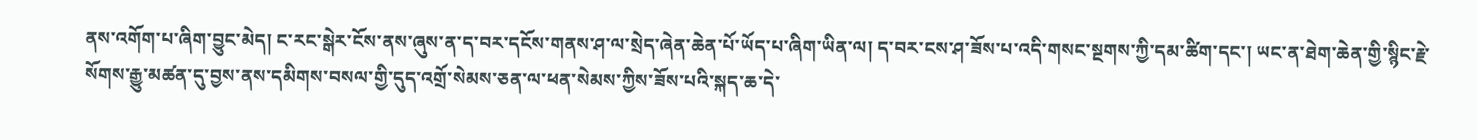ནས་འགོག་པ་ཞིག་བྱུང་མེད། ང་རང་སྒེར་ངོས་ནས་ཞུས་ན་ད་བར་དངོས་གནས་ཤ་ལ་སྲེད་ཞེན་ཆེན་པོ་ཡོད་པ་ཞིག་ཡིན་ལ། ད་བར་ངས་ཤ་ཟོས་པ་འདི་གསང་སྔགས་ཀྱི་དམ་ཚིག་དང་། ཡང་ན་ཐེག་ཆེན་གྱི་སྙིང་རྗེ་སོགས་རྒྱུ་མཚན་དུ་བྱས་ནས་དམིགས་བསལ་གྱི་དུད་འགྲོ་སེམས་ཅན་ལ་ཕན་སེམས་ཀྱིས་ཟོས་པའི་སྐད་ཆ་དེ་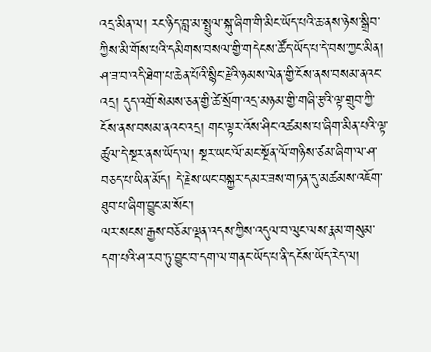འདྲ་མིན་ལ། རང་ཉིད་བླ་མ་སྤྲུལ་སྐུ་ཞིག་གི་མིང་ཡོད་པའི་ཆ་ནས་ཉེས་སྒྲིབ་ཀྱིས་མི་གོས་པའི་དམིགས་བསལ་གྱི་གདེངས་ཚོད་ཡོད་པ་དེ་བས་ཀྱང་མིན།
ཤ་ཟ་བ་འདི་ཐེག་པ་ཆེན་པོའི་སྙིང་རྗེའི་ཉམས་ལེན་གྱི་ངོས་ནས་བསམ་ནའང་འདྲ། དུད་འགྲོ་སེམས་ཅན་གྱི་ཚེ་སྲོག་འདྲ་མཉམ་གྱི་གཞི་རྩའི་ལྟ་གྲུབ་ཀྱི་ངོས་ནས་བསམ་ནའང་འདྲ། གང་ལྟར་འོས་ཤིང་འཚམས་པ་ཞིག་མིན་པའི་ལྟ་ཚུལ་དེ་སྔར་ནས་ཡོད་ལ། སྔར་ཡང་ལོ་མང་སྔོན་ལོ་གཉིས་ཙམ་ཞིག་ལ་ཤ་བཅད་པ་ཡིན་མོད། དེ་རྗེས་ཡང་བསྐྱར་དམར་ཟས་གཏན་དུ་མཚམས་འཇོག་ཐུབ་པ་ཞིག་བྱུང་མ་སོང་།
ལར་སངས་རྒྱས་བཅོམ་ལྡན་འདས་ཀྱིས་འདུལ་བ་ལུང་ལས་རྣམ་གསུམ་དག་པའི་ཤ་རབ་ཏུ་བྱུང་བ་དག་ལ་གནང་ཡོད་པ་ནི་དངོས་ཡོད་རེད་ལ།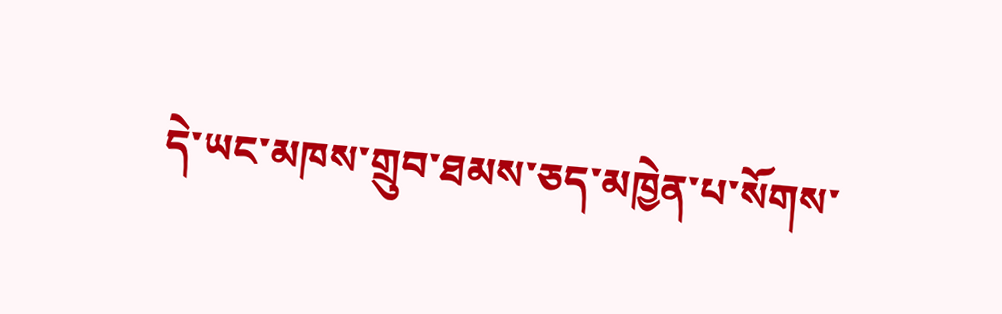དེ་ཡང་མཁས་གྲུབ་ཐམས་ཅད་མཁྱེན་པ་སོགས་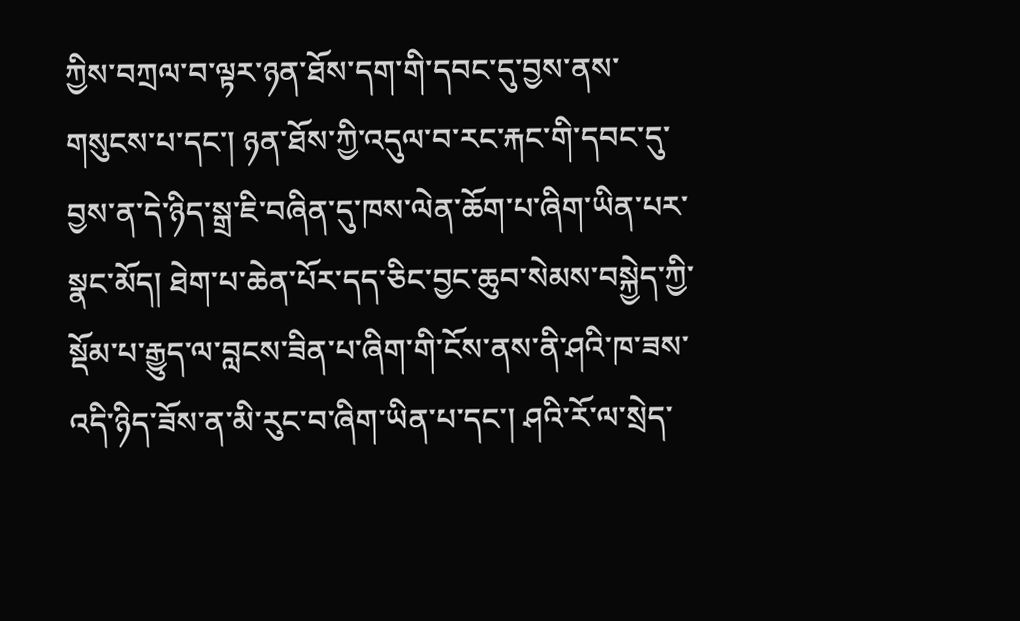ཀྱིས་བཀྲལ་བ་ལྟར་ཉན་ཐོས་དག་གི་དབང་དུ་བྱས་ནས་གསུངས་པ་དང་། ཉན་ཐོས་ཀྱི་འདུལ་བ་རང་རྐང་གི་དབང་དུ་བྱས་ན་དེ་ཉིད་སྒྲ་ཇི་བཞིན་དུ་ཁས་ལེན་ཆོག་པ་ཞིག་ཡིན་པར་སྣང་མོད། ཐེག་པ་ཆེན་པོར་དད་ཅིང་བྱང་ཆུབ་སེམས་བསྐྱེད་ཀྱི་སྡོམ་པ་རྒྱུད་ལ་བླངས་ཟིན་པ་ཞིག་གི་ངོས་ནས་ནི་ཤའི་ཁ་ཟས་འདི་ཉིད་ཟོས་ན་མི་རུང་བ་ཞིག་ཡིན་པ་དང་། ཤའི་རོ་ལ་སྲེད་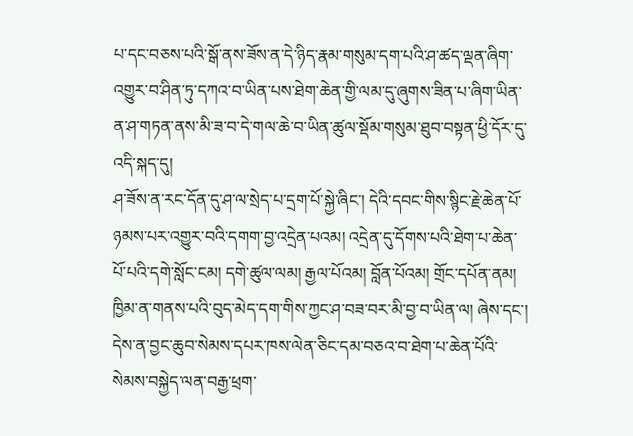པ་དང་བཅས་པའི་སྒོ་ནས་ཟོས་ན་དེ་ཉིད་རྣམ་གསུམ་དག་པའི་ཤ་ཚད་ལྡན་ཞིག་འགྱུར་བ་ཤིན་ཏུ་དཀའ་བ་ཡིན་པས་ཐེག་ཆེན་གྱི་ལམ་དུ་ཞུགས་ཟིན་པ་ཞིག་ཡིན་ན་ཤ་གཏན་ནས་མི་ཟ་བ་དེ་གལ་ཆེ་བ་ཡིན་ཚུལ་སྡོམ་གསུམ་ཐུབ་བསྟན་ཕྱི་དོར་དུ་འདི་སྐད་དུ།
ཤ་ཟོས་ན་རང་དོན་དུ་ཤ་ལ་སྲེད་པ་དྲག་པོ་སྐྱེ་ཞིང་། དེའི་དབང་གིས་སྙིང་རྗེ་ཆེན་པོ་ཉམས་པར་འགྱུར་བའི་དགག་བྱ་འདྲེན་པའམ། འདྲེན་དུ་དོགས་པའི་ཐེག་པ་ཆེན་པོ་པའི་དགེ་སློང་ངམ། དགེ་ཚུལ་ལམ། རྒྱལ་པོའམ། བློན་པོའམ། གྲོང་དཔོན་ནམ། ཁྱིམ་ན་གནས་པའི་བུད་མེད་དག་གིས་ཀྱང་ཤ་བཟ་བར་མི་བྱ་བ་ཡིན་ལ། ཞེས་དང་། དེས་ན་བྱང་ཆུབ་སེམས་དཔར་ཁས་ལེན་ཅིང་དམ་བཅའ་བ་ཐེག་པ་ཆེན་པོའི་སེམས་བསྐྱེད་ལན་བརྒྱ་ཕྲག་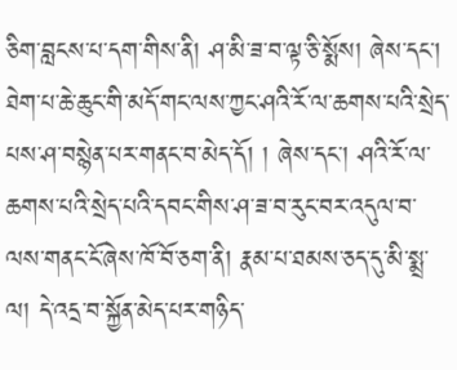ཅིག་བླངས་པ་དག་གིས་ནི། ཤ་མི་ཟ་བ་ལྟ་ཅི་སྨོས། ཞེས་དང་། ཐེག་པ་ཆེ་ཆུང་གི་མདོ་གང་ལས་ཀྱང་ཤའི་རོ་ལ་ཆགས་པའི་སྲེད་པས་ཤ་བསྙེན་པར་གནང་བ་མེད་དོ། ། ཞེས་དང་། ཤའི་རོ་ལ་ཆགས་པའི་སྲེད་པའི་དབང་གིས་ཤ་ཟ་བ་རུང་བར་འདུལ་བ་ལས་གནང་ངོ་ཞེས་ཁོ་བོ་ཅག་ནི། རྣམ་པ་ཐམས་ཅད་དུ་མི་སྨྲ་ལ། དེ་འདྲ་བ་སྐྱོན་མེད་པར་གཉིད་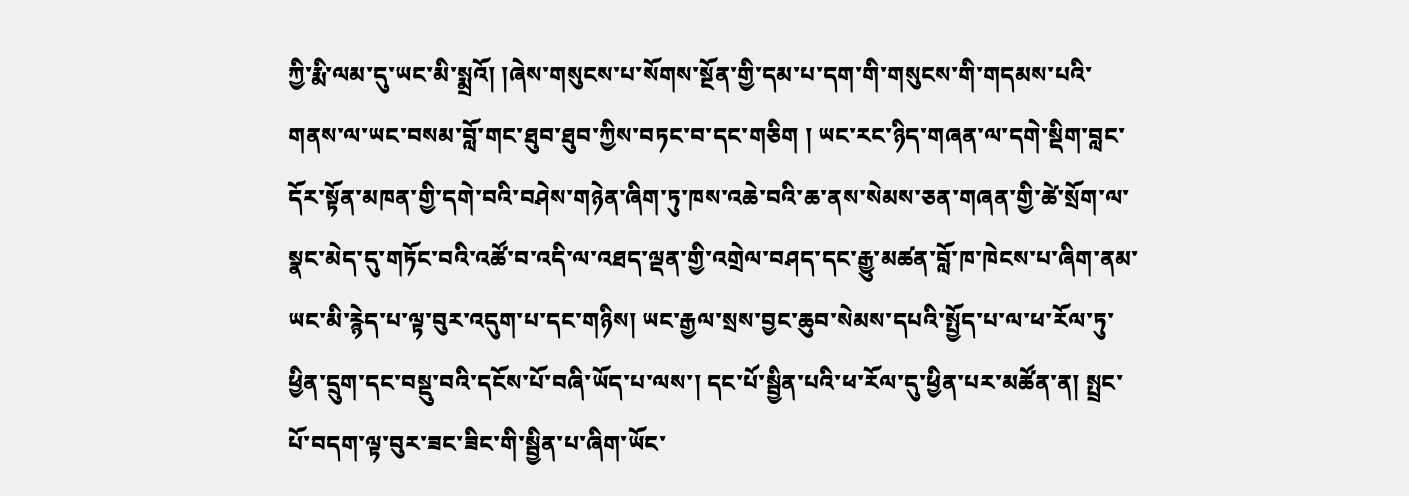ཀྱི་རྨི་ལམ་དུ་ཡང་མི་སྨྲའོ། །ཞེས་གསུངས་པ་སོགས་སྔོན་གྱི་དམ་པ་དག་གི་གསུངས་གི་གདམས་པའི་གནས་ལ་ཡང་བསམ་བློ་གང་ཐུབ་ཐུབ་ཀྱིས་བཏང་བ་དང་གཅིག ། ཡང་རང་ཉིད་གཞན་ལ་དགེ་སྡིག་བླང་དོར་སྟོན་མཁན་གྱི་དགེ་བའི་བཤེས་གཉེན་ཞིག་ཏུ་ཁས་འཆེ་བའི་ཆ་ནས་སེམས་ཅན་གཞན་གྱི་ཚེ་སྲོག་ལ་སྣང་མེད་དུ་གཏོང་བའི་འཚོ་བ་འདི་ལ་འཐད་ལྡན་གྱི་འགྲེལ་བཤད་དང་རྒྱུ་མཚན་བློ་ཁ་ཁེངས་པ་ཞིག་ནམ་ཡང་མི་རྙེད་པ་ལྟ་བུར་འདུག་པ་དང་གཉིས། ཡང་རྒྱལ་སྲས་བྱང་ཆུབ་སེམས་དཔའི་སྤྱོད་པ་ལ་ཕ་རོལ་ཏུ་ཕྱིན་དྲུག་དང་བསྡུ་བའི་དངོས་པོ་བཞི་ཡོད་པ་ལས་། དང་པོ་སྦྱིན་པའི་ཕ་རོལ་དུ་ཕྱིན་པར་མཚོན་ན། སྤྲང་པོ་བདག་ལྟ་བུར་ཟང་ཟིང་གི་སྦྱིན་པ་ཞིག་ཡོང་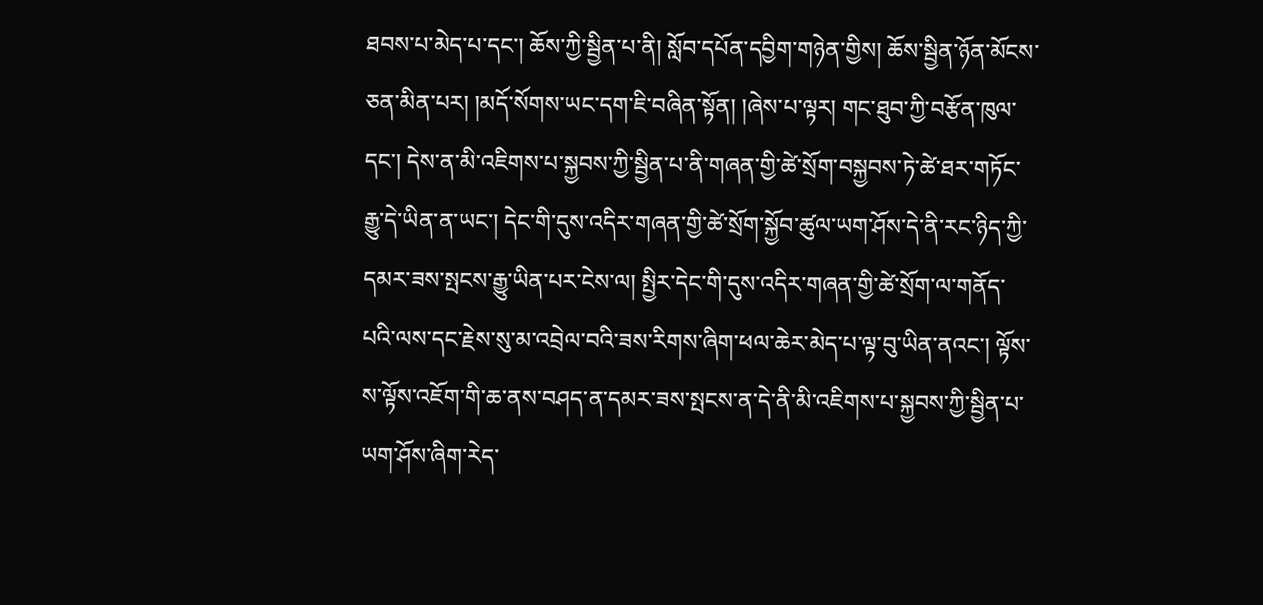ཐབས་པ་མེད་པ་དང་། ཆོས་ཀྱི་སྦྱིན་པ་ནི། སློབ་དཔོན་དབྱིག་གཉེན་གྱིས། ཆོས་སྦྱིན་ཉོན་མོངས་ཅན་མིན་པར། །མདོ་སོགས་ཡང་དག་ཇི་བཞིན་སྟོན། །ཞེས་པ་ལྟར། གང་ཐུབ་ཀྱི་བརྩོན་ཁུལ་དང་། དེས་ན་མི་འཇིགས་པ་སྐྱབས་ཀྱི་སྦྱིན་པ་ནི་གཞན་གྱི་ཚེ་སྲོག་བསྐྱབས་ཏེ་ཚེ་ཐར་གཏོང་རྒྱུ་དེ་ཡིན་ན་ཡང་། དེང་གི་དུས་འདིར་གཞན་གྱི་ཚེ་སྲོག་སྐྱོབ་ཚུལ་ཡག་ཤོས་དེ་ནི་རང་ཉིད་ཀྱི་དམར་ཟས་སྤངས་རྒྱུ་ཡིན་པར་ངེས་ལ། སྤྱིར་དེང་གི་དུས་འདིར་གཞན་གྱི་ཚེ་སྲོག་ལ་གནོད་པའི་ལས་དང་རྗེས་སུ་མ་འབྲེལ་བའི་ཟས་རིགས་ཞིག་ཕལ་ཆེར་མེད་པ་ལྟ་བུ་ཡིན་ནའང་། ལྟོས་ས་ལྟོས་འཇོག་གི་ཆ་ནས་བཤད་ན་དམར་ཟས་སྤངས་ན་དེ་ནི་མི་འཇིགས་པ་སྐྱབས་ཀྱི་སྦྱིན་པ་ཡག་ཤོས་ཞིག་རེད་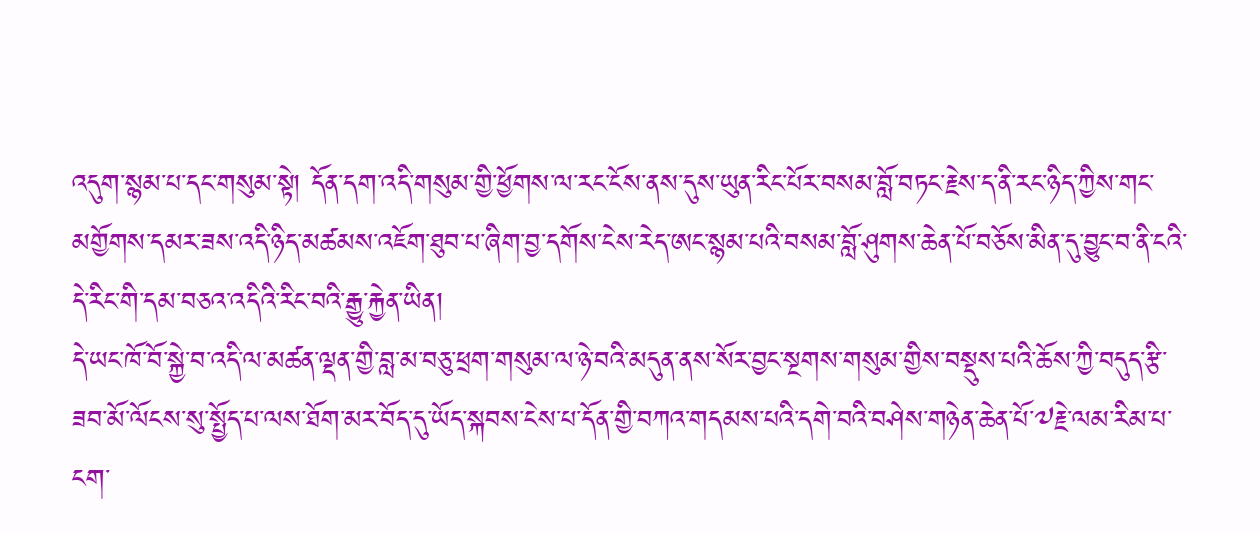འདུག་སྙམ་པ་དང་གསུམ་སྟེ། དོན་དག་འདི་གསུམ་གྱི་ཕྱོགས་ལ་རང་ངོས་ནས་དུས་ཡུན་རིང་པོར་བསམ་བློ་བཏང་རྗེས་ད་ནི་རང་ཉིད་ཀྱིས་གང་མགྱོགས་དམར་ཟས་འདི་ཉིད་མཚམས་འཇོག་ཐུབ་པ་ཞིག་བྱ་དགོས་ངེས་རེད་ཨང་སྙམ་པའི་བསམ་བློ་ཤུགས་ཆེན་པོ་བཅོས་མིན་དུ་བྱུང་བ་ནི་ངའི་དེ་རིང་གི་དམ་བཅའ་འདིའི་རིང་བའི་རྒྱུ་རྐྱེན་ཡིན།
དེ་ཡང་ཁོ་བོ་སྐྱེ་བ་འདི་ལ་མཚན་ལྡན་གྱི་བླ་མ་བཅུ་ཕྲག་གསུམ་ལ་ཉེ་བའི་མདུན་ནས་སོར་བྱང་སྔགས་གསུམ་གྱིས་བསྡུས་པའི་ཆོས་ཀྱི་བདུད་རྩི་ཟབ་མོ་ལོངས་སུ་སྤྱོད་པ་ལས་ཐོག་མར་བོད་དུ་ཡོད་སྐབས་ངེས་པ་དོན་གྱི་བཀའ་གདམས་པའི་དགེ་བའི་བཤེས་གཉེན་ཆེན་པོ་༧རྗེ་ལམ་རིམ་པ་ངག་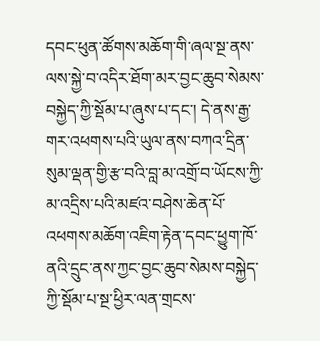དབང་ཕུན་ཚོགས་མཆོག་གི་ཞལ་སྔ་ནས་ལས་སྐྱེ་བ་འདིར་ཐོག་མར་བྱང་ཆུབ་སེམས་བསྐྱེད་ཀྱི་སྡོམ་པ་ཞུས་པ་དང་། དེ་ནས་རྒྱ་གར་འཕགས་པའི་ཡུལ་ནས་བཀའ་དྲིན་སུམ་ལྡན་གྱི་རྩ་བའི་བླ་མ་འགྲོ་བ་ཡོངས་ཀྱི་མ་འདྲིས་པའི་མཛའ་བཤེས་ཆེན་པོ་འཕགས་མཆོག་འཇིག་རྟེན་དབང་ཕྱུག་ཁོ་ནའི་དྲུང་ནས་ཀྱང་བྱང་ཆུབ་སེམས་བསྐྱེད་ཀྱི་སྡོམ་པ་སྔ་ཕྱིར་ལན་གྲངས་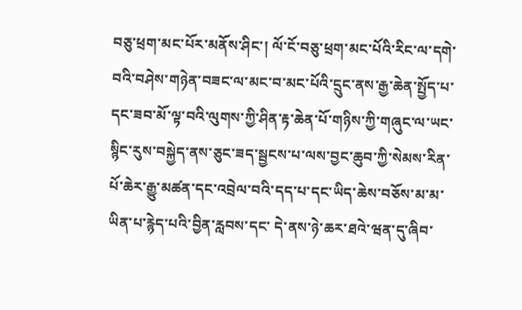བཅུ་ཕྲག་མང་པོར་མནོས་ཤིང་། ལོ་ངོ་བཅུ་ཕྲག་མང་པོའི་རིང་ལ་དགེ་བའི་བཤེས་གཉེན་བཟང་ལ་མང་བ་མང་པོའི་དྲུང་ནས་རྒྱ་ཆེན་སྤྱོད་པ་དང་ཟབ་མོ་ལྟ་བའི་ལུགས་ཀྱི་ཤིན་རྟ་ཆེན་པོ་གཉིས་ཀྱི་གཞུང་ལ་ཡང་སྙིང་རུས་བསྐྱེད་ནས་ཅུང་ཟད་སྦྱངས་པ་ལས་བྱང་ཆུབ་ཀྱི་སེམས་རིན་པོ་ཆེར་རྒྱུ་མཚན་དང་འབྲེལ་བའི་དད་པ་དང་ཡིད་ཆེས་བཅོས་མ་མ་ཡིན་པ་རྙེད་པའི་བྱིན་རླབས་དང་ དེ་ནས་ཉེ་ཆར་ཐའེ་ཝན་དུ་ཞིབ་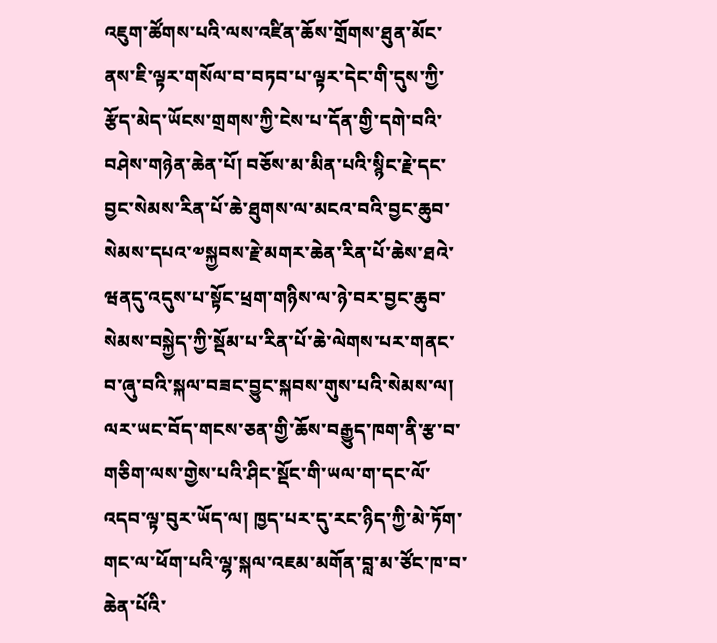འཇུག་ཚོགས་པའི་ལས་འཛིན་ཆོས་གྲོགས་ཐུན་མོང་ནས་ཇི་ལྟར་གསོལ་བ་བཏབ་པ་ལྟར་དེང་གི་དུས་ཀྱི་རྩོད་མེད་ཡོངས་གྲགས་ཀྱི་ངེས་པ་དོན་གྱི་དགེ་བའི་བཤེས་གཉེན་ཆེན་པོ། བཅོས་མ་མིན་པའི་སྙིང་རྗེ་དང་བྱང་སེམས་རིན་པོ་ཆེ་ཐུགས་ལ་མངའ་བའི་བྱང་ཆུབ་སེམས་དཔའ་༧སྐྱབས་རྗེ་མགར་ཆེན་རིན་པོ་ཆེས་ཐའེ་ཝནདུ་འདུས་པ་སྟོང་ཕྲག་གཉིས་ལ་ཉེ་བར་བྱང་ཆུབ་སེམས་བསྐྱེད་ཀྱི་སྡོམ་པ་རིན་པོ་ཆེ་ལེགས་པར་གནང་བ་ཞུ་བའི་སྐལ་བཟང་བྱུང་སྐབས་གུས་པའི་སེམས་ལ། ལར་ཡང་བོད་གངས་ཅན་གྱི་ཆོས་བརྒྱུད་ཁག་ནི་རྩ་བ་གཅིག་ལས་གྱེས་པའི་ཤིང་སྡོང་གི་ཡལ་ག་དང་ལོ་འདབ་ལྟ་བུར་ཡོད་ལ། ཁྱད་པར་དུ་རང་ཉིད་ཀྱི་མེ་ཏོག་གང་ལ་ཕོག་པའི་ལྷ་སྐལ་འཇམ་མགོན་བླ་མ་ཙོང་ཁ་བ་ཆེན་པོའི་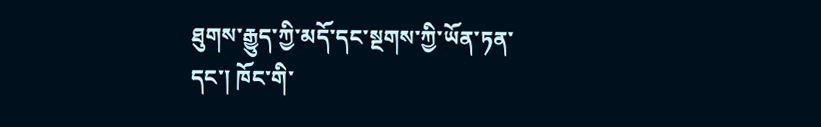ཐུགས་རྒྱུད་ཀྱི་མདོ་དང་སྔགས་ཀྱི་ཡོན་ཏན་དང་། ཁོང་གི་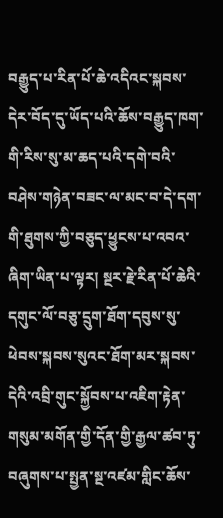བརྒྱུད་པ་རིན་པོ་ཆེ་འདིའང་སྐབས་དེར་བོད་དུ་ཡོད་པའི་ཆོས་བརྒྱུད་ཁག་གི་རིས་སུ་མ་ཆད་པའི་དགེ་བའི་བཤེས་གཉེན་བཟང་ལ་མང་བ་དེ་དག་གི་ཐུགས་ཀྱི་བཅུད་ཕྱུངས་པ་འབའ་ཞིག་ཡིན་པ་ལྟར། སྔར་རྗེ་རིན་པོ་ཆེའི་དགུང་ལོ་བཅུ་དྲུག་ཐོག་དབུས་སུ་ཕེབས་སྐབས་སུའང་ཐོག་མར་སྐབས་དེའི་འབྲི་གུང་སྐྱོབས་པ་འཇིག་རྟེན་གསུམ་མགོན་གྱི་དོན་གྱི་རྒྱལ་ཚབ་ཏུ་བཞུགས་པ་སྤྱན་སྔ་འཛམ་གླིང་ཆོས་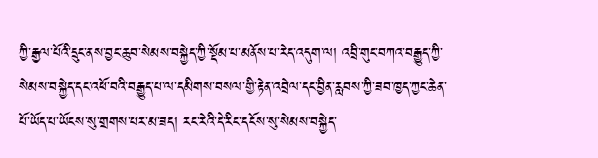ཀྱི་རྒྱལ་པོའི་དྲུང་ནས་བྱང་ཆུབ་སེམས་བསྐྱེད་ཀྱི་སྡོམ་པ་མནོས་པ་རེད་འདུག་ལ། འབྲི་གུང་བཀའ་བརྒྱུད་ཀྱི་སེམས་བསྐྱེད་དང་འཕོ་བའི་བརྒྱུད་པ་ལ་དམིགས་བསལ་གྱི་རྟེན་འབྲེལ་དང་བྱིན་རླབས་ཀྱི་ཟབ་ཁྱད་ཀྱང་ཆེན་པོ་ཡོད་པ་ཡོངས་སུ་གྲགས་པར་མ་ཟད། རང་རེའི་དེ་རིང་དངོས་སུ་སེམས་བསྐྱེད་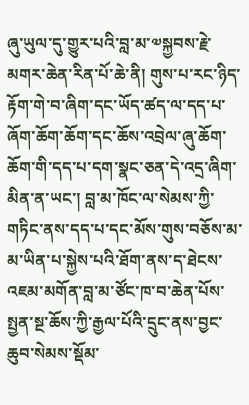ཞུ་ཡུལ་དུ་གྱུར་པའི་བླ་མ་༧སྐྱབས་རྗེ་མགར་ཆེན་རིན་པོ་ཆེ་ནི། གུས་པ་རང་ཉིད་རྟོག་གེ་བ་ཞིག་དང་ཡོད་ཚད་ལ་དད་པ་ཞོག་ཆོག་ཆོག་དང་ཆོས་འབྲེལ་ཞུ་ཆོག་ཆོག་གི་དད་པ་དག་སྣང་ཅན་དེ་འདྲ་ཞིག་མིན་ན་ཡང་། བླ་མ་ཁོང་ལ་སེམས་ཀྱི་གཏིང་ནས་དད་པ་དང་མོས་གུས་བཅོས་མ་མ་ཡིན་པ་སྐྱེས་པའི་ཐོག་ནས་ད་ཐེངས་འཇམ་མགོན་བླ་མ་ཙོང་ཁ་བ་ཆེན་པོས་སྤྱན་སྔ་ཆོས་ཀྱི་རྒྱལ་པོའི་དྲུང་ནས་བྱང་ཆུབ་སེམས་སྡོམ་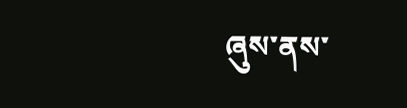ཞུས་ནས་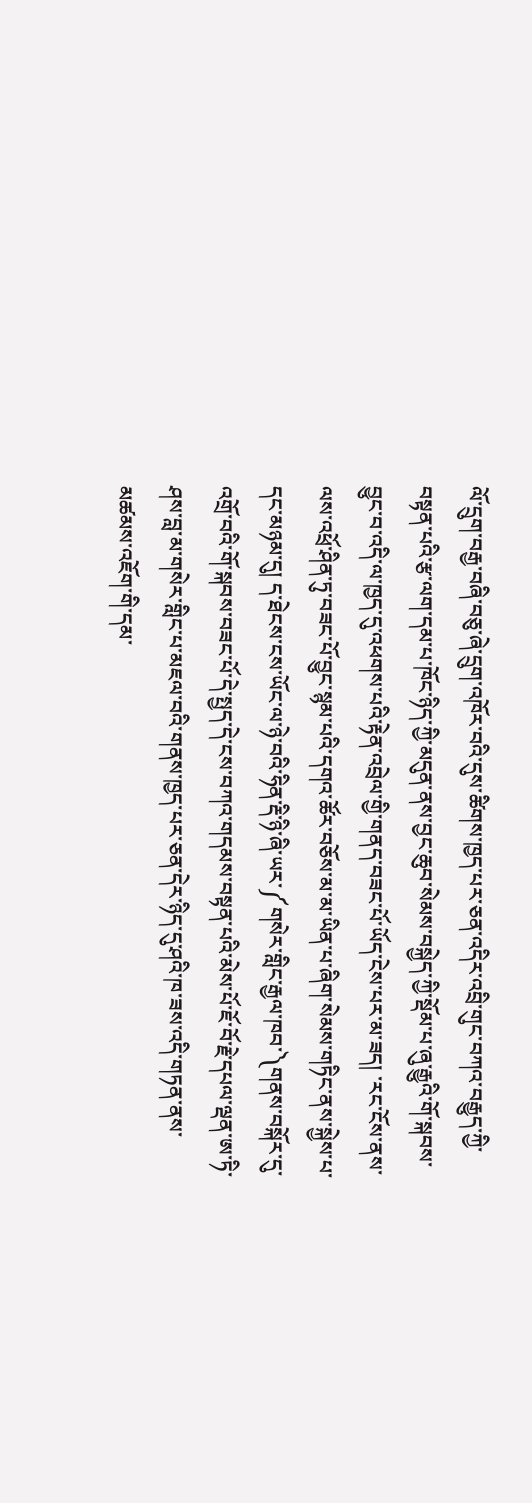ལོ་དྲུག་བརྒྱ་བཞི་བཅུ་ཞེ་དྲུག་འཁོར་བའི་དུས་ཚིགས་ཁྱད་པར་ཅན་འདིར་འབྲི་གུང་བཀའ་བརྒྱུད་ཀྱི་བསྟན་པའི་རྩ་ལག་དམ་པ་ཁོང་ཉིད་ཀྱི་མདུན་ནས་བྱང་ཆུབ་སེམས་བསྐྱེད་ཀྱི་སྡོམ་པ་ཞུ་རྒྱུའི་གོ་སྐབས་བྱུང་བ་འདི་ལ་ཁྱད་དུ་འཕགས་པའི་རྟེན་འབྲེལ་གྱི་གནད་བཟང་པོ་ཡོད་ངེས་པར་མ་ཟད། ་རང་ངོས་ནས་ལས་འཕྲོ་ཤིན་ཏུ་བཟང་པོ་བྱུང་སྙམ་པའི་དགའ་ཚོར་བཅོས་མ་མ་ཡིན་པ་ཞིག་སེམས་གཏིང་ནས་སྐྱེས་པ་དང་མཉམ་དུ། ད་ཐེངས་ངས་ཡོང་ལ་ཉེ་བའི་ཧིན་རྡི་ཉི་ཞི་ཡར་༼གསེར་གླིང་རྒྱལ་ཁབ་༽གནས་བསྐོར་དུ་འགྲོ་བའི་གོ་སྐབས་བཟང་པོ་དེ་སྤྱད་དེ་ངས་བཀའ་གདམས་བསྟན་པའི་མེས་པོ་ཇོ་བོ་རྗེ་དཔལ་ལྡན་ཨ་ཏི་ཤས་བླ་མ་གསེར་གླིང་པ་མཇལ་བའི་གནས་ཁྱད་པར་ཅན་དེར་ཉིད་དུ་ཤའི་ཁ་ཟས་འདི་གཏན་ནས་མཚམས་འཇོག་གི་དམ་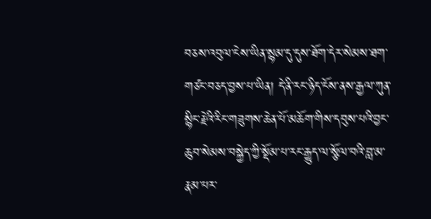བཅས་འབུལ་ངེས་ཡིན་སྙམ་དུ་དུས་ཐོག་དེར་སེམས་ཐག་གཙང་བཅད་བྱས་པ་ཡིན། དེ་ནི་རང་ཉིད་ངོས་ནས་རྒྱལ་ཀུན་སྙིང་རྗེའི་རིང་གཟུགས་ཆེན་པོ་མཆོག་གིས་དབུས་པའི་བྱང་ཆུབ་སེམས་བསྐྱེད་ཀྱི་སྡོམ་པ་རང་རྒྱུད་ལ་སྩོལ་བའི་བླ་མ་རྣམ་པར་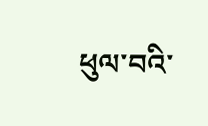ཕུལ་བའི་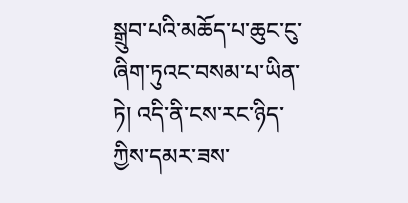སྒྲུབ་པའི་མཆོད་པ་ཆུང་ངུ་ཞིག་ཏུའང་བསམ་པ་ཡིན་ཏེ། འདི་ནི་ངས་རང་ཉིད་ཀྱིས་དམར་ཟས་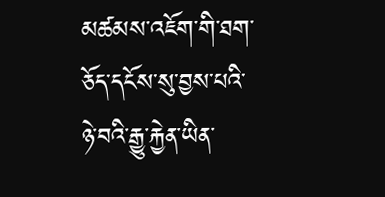མཚམས་འཇོག་གི་ཐག་ཅོད་དངོས་སུ་བྱས་པའི་ཉེ་བའི་རྒྱུ་རྐྱེན་ཡིན་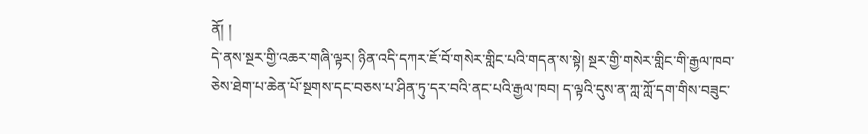ནོ། །
དེ་ནས་སྔར་གྱི་འཆར་གཞི་ལྟར། ཉིན་འདི་དཀར་ཇོ་བོ་གསེར་གླིང་པའི་གདན་ས་སྟེ། སྔར་གྱི་གསེར་གླིང་གི་རྒྱལ་ཁབ་ཅེས་ཐེག་པ་ཆེན་པོ་སྔགས་དང་བཅས་པ་ཤིན་ཏུ་དར་བའི་ནང་པའི་རྒྱལ་ཁབ། ད་ལྟའི་དུས་ན་ཀླ་ཀློ་དག་གིས་བཟུང་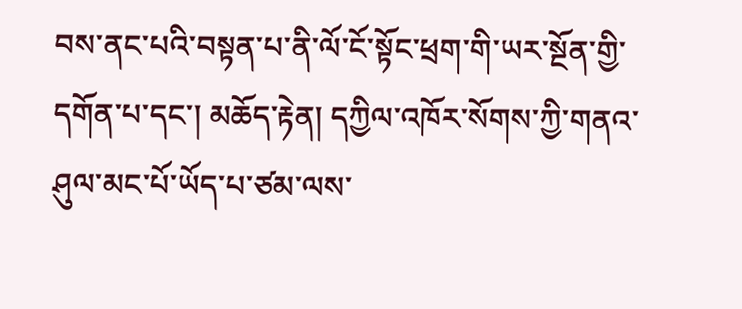བས་ནང་པའི་བསྟན་པ་ནི་ལོ་ངོ་སྟོང་ཕྲག་གི་ཡར་སྔོན་གྱི་དགོན་པ་དང་། མཆོད་རྟེན། དཀྱིལ་འཁོར་སོགས་ཀྱི་གནའ་ཤུལ་མང་པོ་ཡོད་པ་ཙམ་ལས་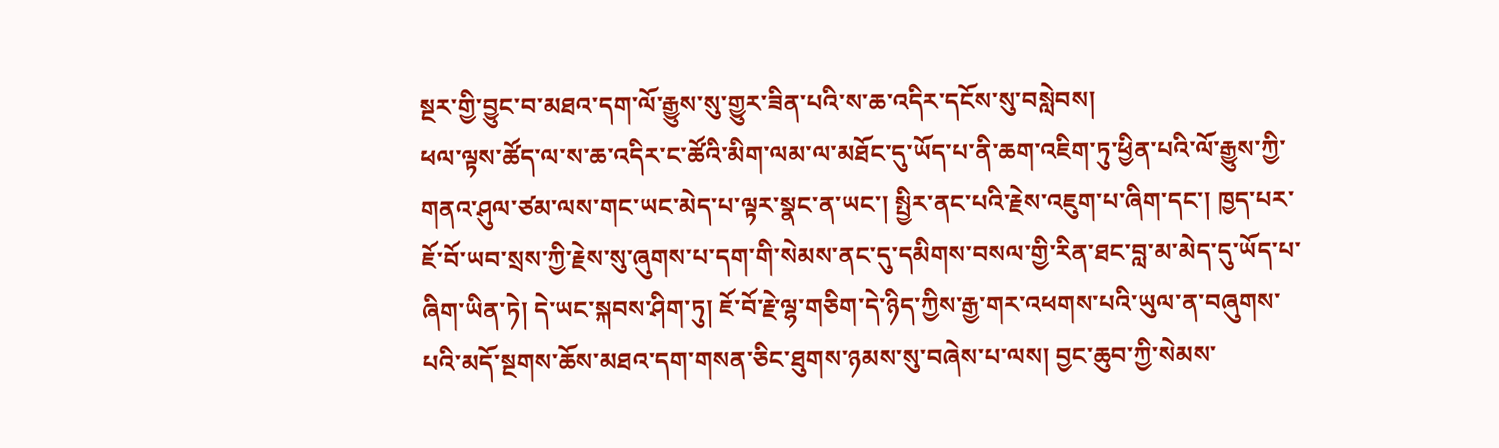སྔར་གྱི་བྱུང་བ་མཐའ་དག་ལོ་རྒྱུས་སུ་གྱུར་ཟིན་པའི་ས་ཆ་འདིར་དངོས་སུ་བསླེབས།
ཕལ་ལྟས་ཚོད་ལ་ས་ཆ་འདིར་ང་ཚོའི་མིག་ལམ་ལ་མཐོང་དུ་ཡོད་པ་ནི་ཆག་འཇིག་ཏུ་ཕྱིན་པའི་ལོ་རྒྱུས་ཀྱི་གནའ་ཤུལ་ཙམ་ལས་གང་ཡང་མེད་པ་ལྟར་སྣང་ན་ཡང་། སྤྱིར་ནང་པའི་རྗེས་འཇུག་པ་ཞིག་དང་། ཁྱད་པར་ཇོ་བོ་ཡབ་སྲས་ཀྱི་རྗེས་སུ་ཞུགས་པ་དག་གི་སེམས་ནང་དུ་དམིགས་བསལ་གྱི་རིན་ཐང་བླ་མ་མེད་དུ་ཡོད་པ་ཞིག་ཡིན་ཏེ། དེ་ཡང་སྐབས་ཤིག་ཏུ། ཇོ་བོ་རྗེ་ལྷ་གཅིག་དེ་ཉིད་ཀྱིས་རྒྱ་གར་འཕགས་པའི་ཡུལ་ན་བཞུགས་པའི་མདོ་སྔགས་ཆོས་མཐའ་དག་གསན་ཅིང་ཐུགས་ཉམས་སུ་བཞེས་པ་ལས། བྱང་ཆུབ་ཀྱི་སེམས་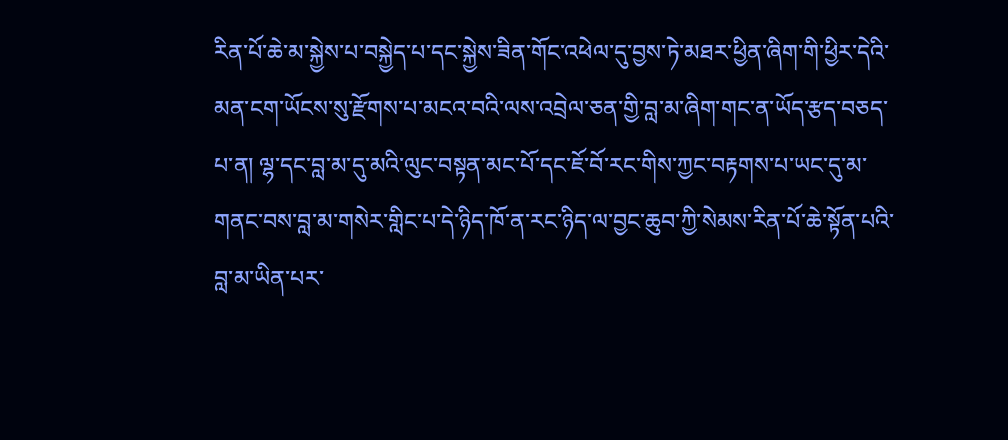རིན་པོ་ཆེ་མ་སྐྱེས་པ་བསྐྱེད་པ་དང་སྐྱེས་ཟིན་གོང་འཕེལ་དུ་བྱས་ཏེ་མཐར་ཕྱིན་ཞིག་གི་ཕྱིར་དེའི་མན་ངག་ཡོངས་སུ་རྫོགས་པ་མངའ་བའི་ལས་འབྲེལ་ཅན་གྱི་བླ་མ་ཞིག་གང་ན་ཡོད་རྩད་བཅད་པ་ན། ལྷ་དང་བླ་མ་དུ་མའི་ལུང་བསྟན་མང་པོ་དང་ཇོ་བོ་རང་གིས་ཀྱང་བརྟགས་པ་ཡང་དུ་མ་གནང་བས་བླ་མ་གསེར་གླིང་པ་དེ་ཉིད་ཁོ་ན་རང་ཉིད་ལ་བྱང་ཆུབ་ཀྱི་སེམས་རིན་པོ་ཆེ་སྟོན་པའི་བླ་མ་ཡིན་པར་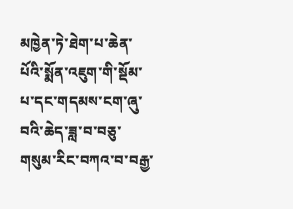མཁྱེན་ཏེ་ཐེག་པ་ཆེན་པོའི་སྨོན་འཇུག་གི་སྡོམ་པ་དང་གདམས་ངག་ཞུ་བའི་ཆེད་ཟླ་བ་བཅུ་གསུམ་རིང་བཀའ་བ་བརྒྱ་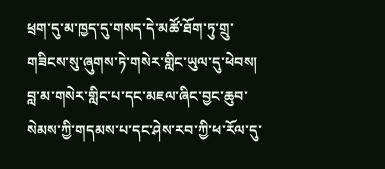ཕྲག་དུ་མ་ཁྱད་དུ་གསད་དེ་མཚོ་ཐོག་ཏུ་གྲུ་གཟིངས་སུ་ཞུགས་ཏེ་གསེར་གླིང་ཡུལ་དུ་ཕེབས། བླ་མ་གསེར་གླིང་པ་དང་མཇལ་ཞིང་བྱང་ཆུབ་སེམས་ཀྱི་གདམས་པ་དང་ཤེས་རབ་ཀྱི་ཕ་རོལ་དུ་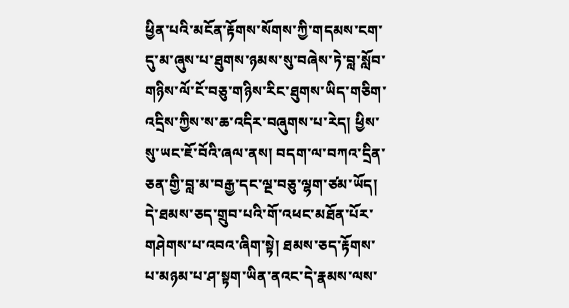ཕྱིན་པའི་མངོན་རྟོགས་སོགས་ཀྱི་གདམས་ངག་དུ་མ་ཞུས་པ་ཐུགས་ཉམས་སུ་བཞེས་ཏེ་བླ་སློབ་གཉིས་ལོ་ངོ་བཅུ་གཉིས་རིང་ཐུགས་ཡིད་གཅིག་འདྲིས་ཀྱིས་ས་ཆ་འདིར་བཞུགས་པ་རེད། ཕྱིས་སུ་ཡང་ཇོ་བོའི་ཞལ་ནས། བདག་ལ་བཀའ་དྲིན་ཅན་གྱི་བླ་མ་བརྒྱ་དང་ལྔ་བཅུ་ལྷག་ཙམ་ཡོད། དེ་ཐམས་ཅད་གྲུབ་པའི་གོ་འཕང་མཐོན་པོར་གཤེགས་པ་འབའ་ཞིག་སྟེ། ཐམས་ཅད་རྟོགས་པ་མཉམ་པ་ཤ་སྟག་ཡིན་ནའང་དེ་རྣམས་ལས་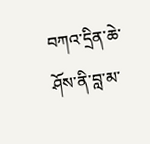བཀའ་དྲིན་ཆེ་ཤོས་ནི་བླ་མ་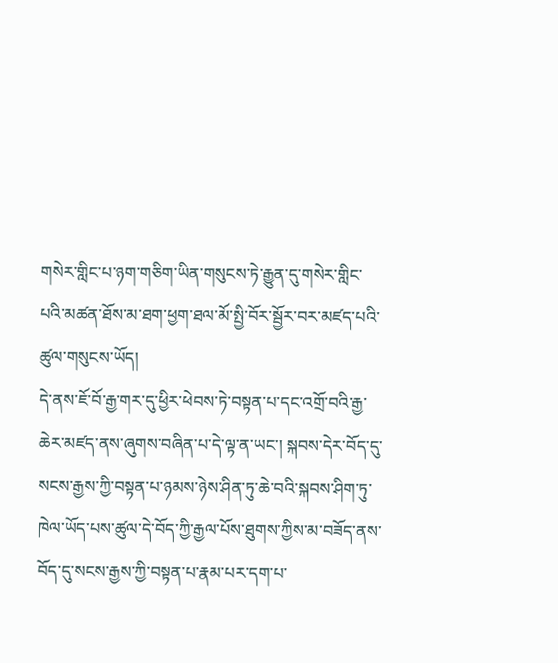གསེར་གླིང་པ་ཉག་གཅིག་ཡིན་གསུངས་ཏེ་རྒྱུན་དུ་གསེར་གླིང་པའི་མཚན་ཐོས་མ་ཐག་ཕྱག་ཐལ་མོ་སྤྱི་བོར་སྦྱོར་བར་མཛད་པའི་ཚུལ་གསུངས་ཡོད།
དེ་ནས་ཇོ་བོ་རྒྱ་གར་དུ་ཕྱིར་ཕེབས་ཏེ་བསྟན་པ་དང་འགྲོ་བའི་རྒྱ་ཆེར་མཛད་ནས་ཞུགས་བཞིན་པ་དེ་ལྟ་ན་ཡང་། སྐབས་དེར་བོད་དུ་སངས་རྒྱས་ཀྱི་བསྟན་པ་ཉམས་ཉེས་ཤིན་ཏུ་ཆེ་བའི་སྐབས་ཤིག་ཏུ་ཁེལ་ཡོད་པས་ཚུལ་དེ་བོད་ཀྱི་རྒྱལ་པོས་ཐུགས་ཀྱིས་མ་བཟོད་ནས་བོད་དུ་སངས་རྒྱས་ཀྱི་བསྟན་པ་རྣམ་པར་དག་པ་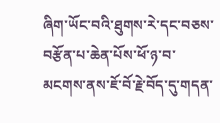ཞིག་ཡོང་བའི་ཐུགས་རེ་དང་བཅས་བརྩོན་པ་ཆེན་པོས་ཕོ་ཉ་བ་མངགས་ནས་ཇོ་བོ་རྗེ་བོད་དུ་གདན་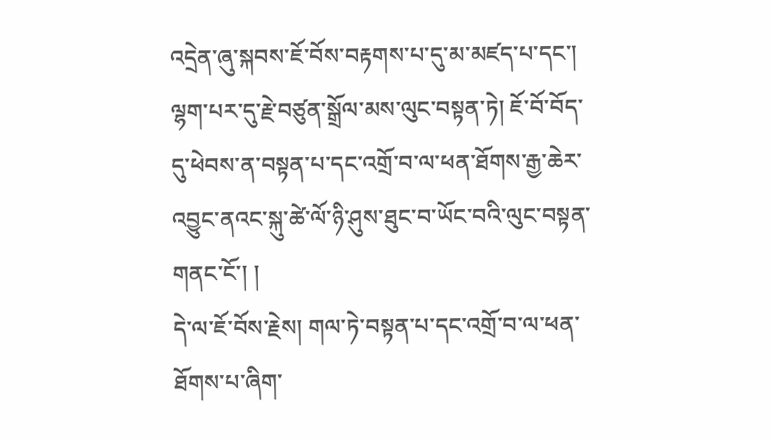འདྲེན་ཞུ་སྐབས་ཇོ་བོས་བརྟགས་པ་དུ་མ་མཛད་པ་དང་། ལྷག་པར་དུ་རྗེ་བཙུན་སྒྲོལ་མས་ལུང་བསྟན་ཏེ། ཇོ་བོ་བོད་དུ་ཕེབས་ན་བསྟན་པ་དང་འགྲོ་བ་ལ་ཕན་ཐོགས་རྒྱ་ཆེར་འབྱུང་ནའང་སྐུ་ཚེ་ལོ་ཉི་ཤུས་ཐུང་བ་ཡོང་བའི་ལུང་བསྟན་གནང་ངོ་། །
དེ་ལ་ཇོ་བོས་རྗེས། གལ་ཏེ་བསྟན་པ་དང་འགྲོ་བ་ལ་ཕན་ཐོགས་པ་ཞིག་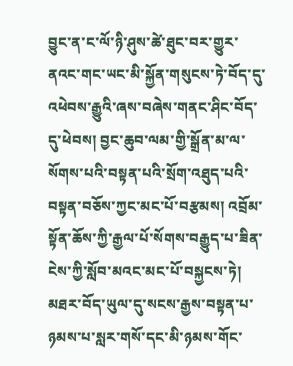བྱུང་ན་ང་ལོ་ཉི་ཤུས་ཚེ་ཐུང་བར་གྱུར་ནའང་གང་ཡང་མི་སྐྱོན་གསུངས་ཏེ་བོད་དུ་འཕེབས་རྒྱུའི་ཞས་བཞེས་གནང་ཤིང་བོད་དུ་ཕེབས། བྱང་ཆུབ་ལམ་གྱི་སྒྲོན་མ་ལ་སོགས་པའི་བསྟན་པའི་སྲོག་འཐུད་པའི་བསྟན་བཅོས་ཀྱང་མང་པོ་བརྩམས། འབྲོམ་སྟོན་ཆོས་ཀྱི་རྒྱལ་པོ་སོགས་བརྒྱུད་པ་ཟིན་ངེས་ཀྱི་སློབ་མའང་མང་པོ་བསྐྱངས་ཏེ། མཐར་བོད་ཡུལ་དུ་སངས་རྒྱས་བསྟན་པ་ཉམས་པ་སླར་གསོ་དང་མི་ཉམས་གོང་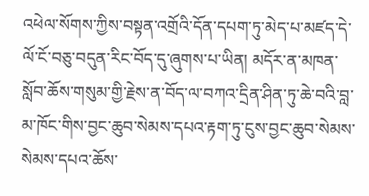འཕེལ་སོགས་ཀྱིས་བསྟན་འགྲོའི་དོན་དཔག་ཏུ་མེད་པ་མཛད་དེ་ལོ་ངོ་བཅུ་བདུན་རིང་བོད་དུ་ཞུགས་པ་ཡིན། མདོར་ན་མཁན་སློབ་ཆོས་གསུམ་གྱི་རྗེས་ན་བོད་ལ་བཀའ་དྲིན་ཤིན་ཏུ་ཆེ་བའི་བླ་མ་ཁོང་གིས་བྱང་ཆུབ་སེམས་དཔའ་རྟག་ཏུ་ངུས་བྱང་ཆུབ་སེམས་སེམས་དཔའ་ཆོས་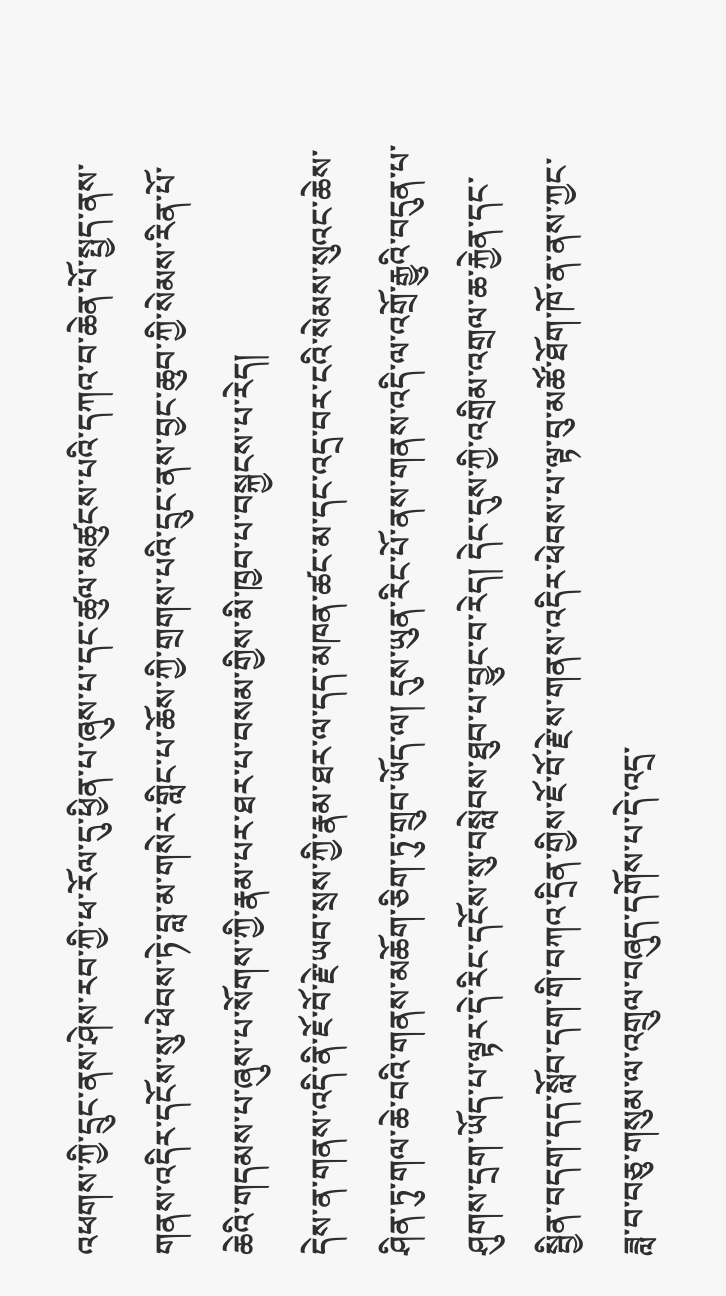འཕགས་ཀྱི་དྲུང་ནས་ཤེས་རབ་ཀྱི་ཕ་རོལ་དུ་ཕྱིན་པ་ཞུས་པ་དང་ཚུལ་མཚུངས་པའི་དཀའ་བ་ཆེན་པོ་སྤྱད་ནས་གནས་འདིར་དངོས་སུ་ཕེབས་ཏེ་བླ་མ་གསེར་གླིང་པ་ཆོས་ཀྱི་གྲགས་པའི་དྲུང་ནས་བྱང་ཆུབ་ཀྱི་སེམས་རིན་པོ་ཆེའི་གདམས་པ་ཞུས་པ་སོགས་ཀྱི་རྣམ་པར་ཐར་པ་བསམ་གྱིས་མི་ཁྱབ་པ་བསྐྱངས་པ་རེད།
དེས་ན་གནས་འདི་ནི་ཇོ་བོ་རྗེ་ཡབ་སྲས་ཀྱི་རྣམ་ཐར་ལ་དད་མཁན་ཚང་མ་དང་འདྲ་བར་ངའི་སེམས་སུའང་ཆེས་ཤིན་ཏུ་གལ་ཆེ་བའི་གནས་མཆོག་ཅིག་ཏུ་གྲུབ་ཡོད་ལ། དུས་ཡུན་རིང་པོ་ནས་གནས་འདི་ལ་འགྲོ་རྒྱུའི་བདུན་པ་ཤུགས་དྲག་ཡོད་པ་ལྟར་དེ་རིང་དངོས་སུ་བསླེབས་ཐུབ་པ་བྱུང་བ་རེད། དེང་དུས་ཀྱི་འགྲིམ་འགྲལ་ཆ་རྐྱེན་དང་སྦྱིན་བདག་དད་སློབ་དག་གི་བཀའ་དྲིན་གྱིས་ཇོ་བོ་རྗེ་ས་གནས་འདིར་ཕེབས་པ་ལྟ་བུ་མཚོ་ཐོག་ཁོ་ན་ནས་ཀྱང་ཟླ་བ་བཅུ་གསུམ་ལ་འགྲུལ་བཞུད་དགོས་པ་དེ་འདྲ་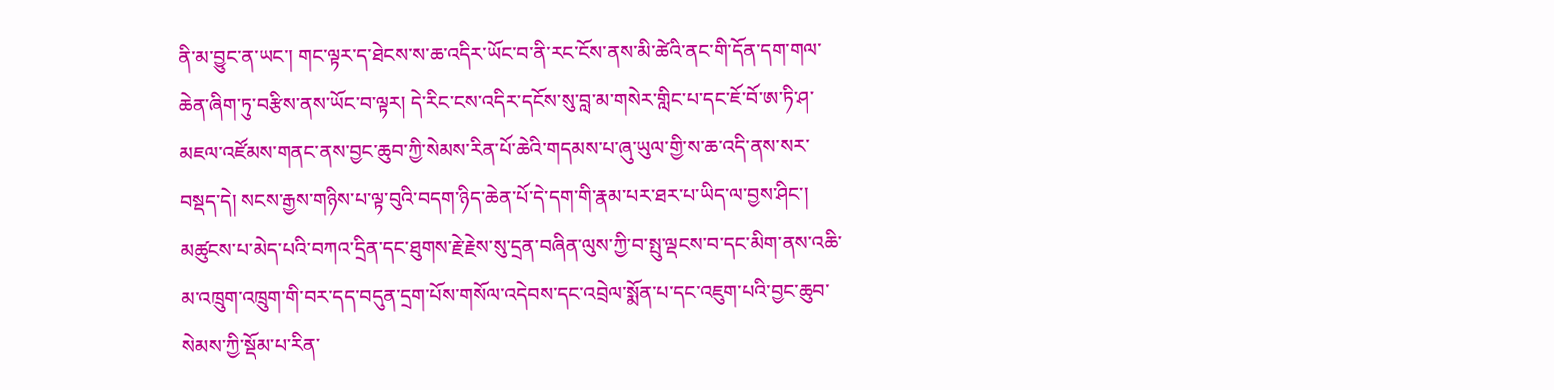ནི་མ་བྱུང་ན་ཡང་། གང་ལྟར་ད་ཐེངས་ས་ཆ་འདིར་ཡོང་བ་ནི་རང་ངོས་ནས་མི་ཚེའི་ནང་གི་དོན་དག་གལ་ཆེན་ཞིག་ཏུ་བརྩིས་ནས་ཡོང་བ་ལྟར། དེ་རིང་ངས་འདིར་དངོས་སུ་བླ་མ་གསེར་གླིང་པ་དང་ཇོ་བོ་ཨ་ཏི་ཤ་མཇལ་འཛོམས་གནང་ནས་བྱང་ཆུབ་ཀྱི་སེམས་རིན་པོ་ཆེའི་གདམས་པ་ཞུ་ཡུལ་གྱི་ས་ཆ་འདི་ནས་སར་བསྡད་དེ། སངས་རྒྱས་གཉིས་པ་ལྟ་བུའི་བདག་ཉིད་ཆེན་པོ་དེ་དག་གི་རྣམ་པར་ཐར་པ་ཡིད་ལ་བྱས་ཤིང་། མཚུངས་པ་མེད་པའི་བཀའ་དྲིན་དང་ཐུགས་རྗེ་རྗེས་སུ་དྲན་བཞིན་ལུས་ཀྱི་བ་སྤུ་ལྡངས་བ་དང་མིག་ནས་འཆི་མ་འཁྲུག་འཁྲུག་གི་བར་དད་བདུན་དྲག་པོས་གསོལ་འདེབས་དང་འབྲེལ་སྨོན་པ་དང་འཇུག་པའི་བྱང་ཆུབ་སེམས་ཀྱི་སྡོམ་པ་རིན་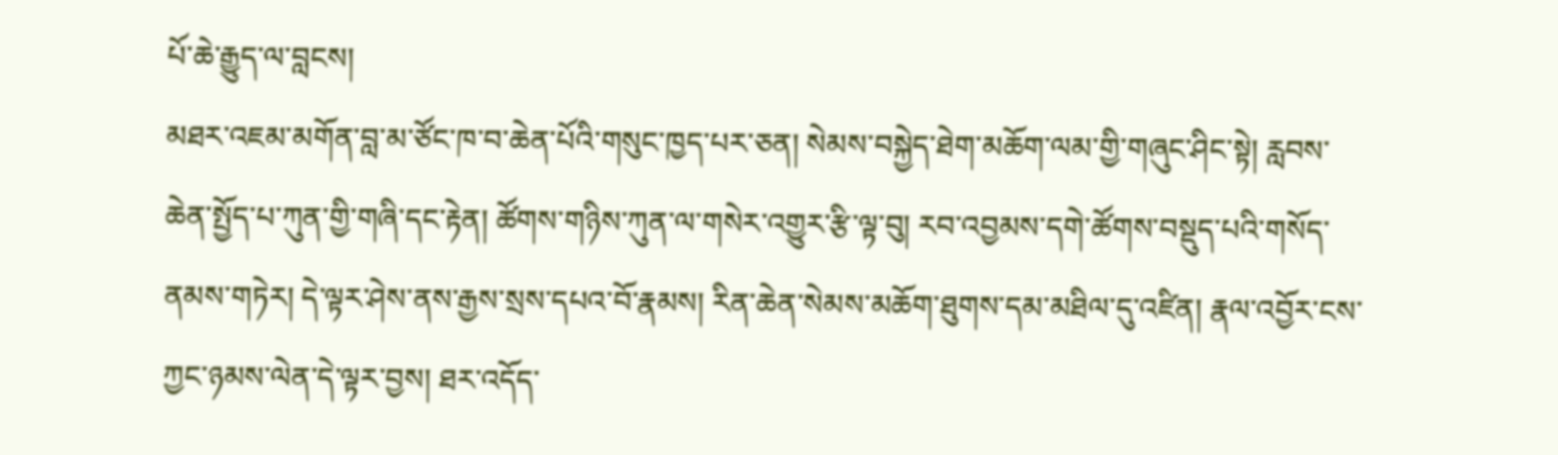པོ་ཆེ་རྒྱུད་ལ་བླངས།
མཐར་འཇམ་མགོན་བླ་མ་ཙོང་ཁ་བ་ཆེན་པོའི་གསུང་ཁྱད་པར་ཅན། སེམས་བསྐྱེད་ཐེག་མཆོག་ལམ་གྱི་གཞུང་ཤིང་སྟེ། རླབས་ཆེན་སྤྱོད་པ་ཀུན་གྱི་གཞི་དང་རྟེན། ཚོགས་གཉིས་ཀུན་ལ་གསེར་འགྱུར་རྩི་ལྟ་བུ། རབ་འབྱམས་དགེ་ཚོགས་བསྡུད་པའི་གསོད་ནམས་གཏེར། དེ་ལྟར་ཤེས་ནས་རྒྱས་སྲས་དཔའ་བོ་རྣམས། རིན་ཆེན་སེམས་མཆོག་ཐུགས་དམ་མཐིལ་དུ་འཛིན། རྣལ་འབྱོར་ངས་ཀྱང་ཉམས་ལེན་དེ་ལྟར་བྱས། ཐར་འདོད་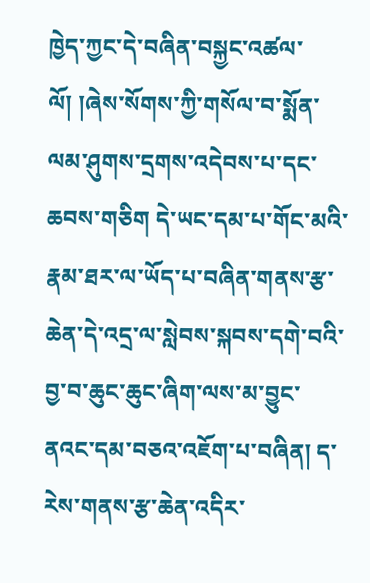ཁྱེད་ཀྱང་དེ་བཞིན་བསྐྱང་འཚལ་ལོ། །ཞེས་སོགས་ཀྱི་གསོལ་བ་སྨོན་ལམ་ཤུགས་དྲགས་འདེབས་པ་དང་ཆབས་གཅིག དེ་ཡང་དམ་པ་གོང་མའི་རྣམ་ཐར་ལ་ཡོད་པ་བཞིན་གནས་རྩ་ཆེན་དེ་འདྲ་ལ་སླེབས་སྐབས་དགེ་བའི་བྱ་བ་ཆུང་ཆུང་ཞིག་ལས་མ་བྱུང་ནའང་དམ་བཅའ་འཇོག་པ་བཞིན། ད་རེས་གནས་རྩ་ཆེན་འདིར་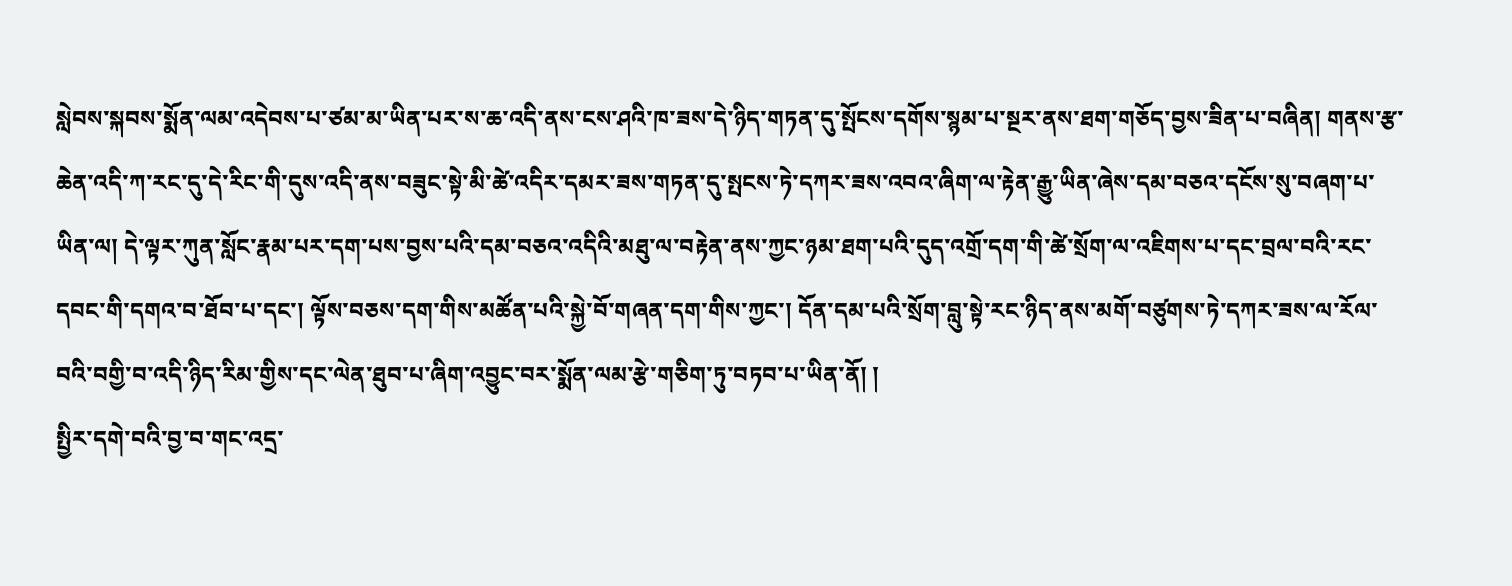སླེབས་སྐབས་སྨོན་ལམ་འདེབས་པ་ཙམ་མ་ཡིན་པར་ས་ཆ་འདི་ནས་ངས་ཤའི་ཁ་ཟས་དེ་ཉིད་གཏན་དུ་སྤོངས་དགོས་སྙམ་པ་སྔར་ནས་ཐག་གཅོད་བྱས་ཟིན་པ་བཞིན། གནས་རྩ་ཆེན་འདི་ཀ་རང་དུ་དེ་རིང་གི་དུས་འདི་ནས་བཟུང་སྟེ་མི་ཚེ་འདིར་དམར་ཟས་གཏན་དུ་སྤངས་ཏེ་དཀར་ཟས་འབའ་ཞིག་ལ་རྟེན་རྒྱུ་ཡིན་ཞེས་དམ་བཅའ་དངོས་སུ་བཞག་པ་ཡིན་ལ། དེ་ལྟར་ཀུན་སློང་རྣམ་པར་དག་པས་བྱས་པའི་དམ་བཅའ་འདིའི་མཐུ་ལ་བརྟེན་ནས་ཀྱང་ཉམ་ཐག་པའི་དུད་འགྲོ་དག་གི་ཚེ་སྲོག་ལ་འཇིགས་པ་དང་བྲལ་བའི་རང་དབང་གི་དགའ་བ་ཐོབ་པ་དང་། ལྟོས་བཅས་དག་གིས་མཚོན་པའི་སྐྱེ་བོ་གཞན་དག་གིས་ཀྱང་། དོན་དམ་པའི་སྲོག་བླུ་སྟེ་རང་ཉིད་ནས་མགོ་བཙུགས་ཏེ་དཀར་ཟས་ལ་རོལ་བའི་བགྱི་བ་འདི་ཉིད་རིམ་གྱིས་དང་ལེན་ཐུབ་པ་ཞིག་འབྱུང་བར་སྨོན་ལམ་རྩེ་གཅིག་ཏུ་བཏབ་པ་ཡིན་ནོ། །
སྤྱིར་དགེ་བའི་བྱ་བ་གང་འདྲ་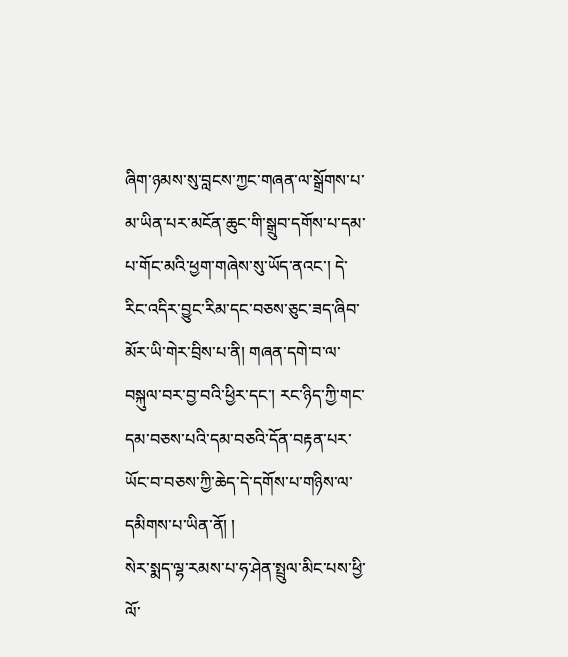ཞིག་ཉམས་སུ་བླངས་ཀྱང་གཞན་ལ་སྒྲོགས་པ་མ་ཡིན་པར་མངོན་ཆུང་གི་སྒྲུབ་དགོས་པ་དམ་པ་གོང་མའི་ཕྱག་གཞེས་སུ་ཡོད་ནའང་། དེ་རིང་འདིར་བྱུང་རིམ་དང་བཅས་ཅུང་ཟད་ཞིབ་མོར་ཡི་གེར་བྲིས་པ་ནི། གཞན་དགེ་བ་ལ་བསྐུལ་བར་བྱ་བའི་ཕྱིར་དང་། རང་ཉིད་ཀྱི་གང་དམ་བཅས་པའི་དམ་བཅའི་དོན་བརྟན་པར་ཡོང་བ་བཅས་ཀྱི་ཆེད་དེ་དགོས་པ་གཉིས་ལ་དམིགས་པ་ཡིན་ནོ། །
སེར་སྨད་ལྷ་རམས་པ་ཧ་ཤེན་སྤྲུལ་མིང་པས་ཕྱི་ལོ་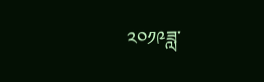༢༠༡༩ཟླ་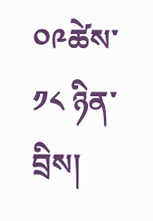༠༩ཚེས་༡༨ ཉིན་བྲིས།